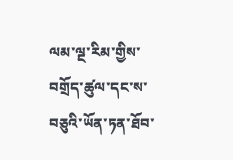ལམ་ལྔ་རིམ་གྱིས་བགྲོད་ཚུལ་དང་ས་བཅུའི་ཡོན་ཏན་ཐོབ་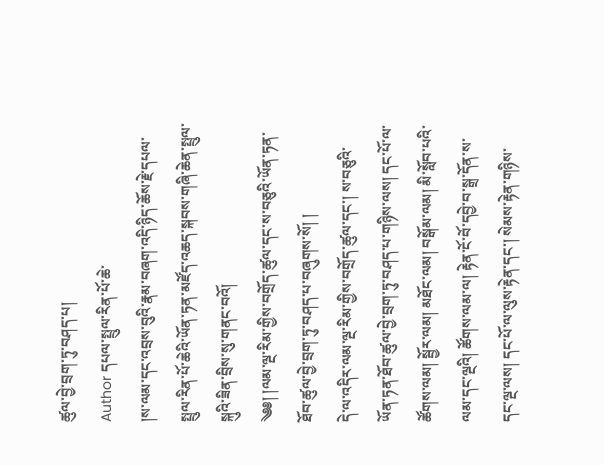ཚུལ་བྱེ་བྲག་ཏུ་བཤད་པ།
Author དཔལ་སྤྲུལ་རིན་པོ་ཆེ་
།ས་ལམ་དང་འབྲས་བུའི་རྣམ་བཞག་འདི་ཉིད་ཆོས་རྗེ་དཔལ་སྤྲུལ་རིན་པོ་ཆེའི་ཡོན་ཏན་མཛོད་འཆད་སྐབས་གཞི་ཆེན་སྤྲུལ་སྐུའི་ཟིན་བྲིས་སུ་གནང་བའོ།
༄༅། །ལམ་ལྔ་རིམ་གྱིས་བགྲོད་ཚུལ་དང་ས་བཅུའི་ཡོན་ཏན་ཐོབ་ཚུལ་བྱེ་བྲག་ཏུ་བཤད་པ་བཞུགས་སོ། །
དེ་ལ་འདིར་ལམ་ལྔ་རིམ་གྱིས་བགྲོད་ཚུལ་དང་། ས་བཅུའི་ཡོན་ཏན་ཐོབ་ཚུལ་བྱེ་བྲག་ཏུ་བཤད་པ་གཉིས་ལས། དང་པོ་ལ་ཚོགས་ལམ། སྦྱོར་ལམ། མཐོང་ལམ། བསྒོམ་ལམ། མི་སློབ་པའི་ལམ་དང་ལྔའི། ཚོགས་ལམ་ལ། རྟེན་ངོ་བོ་དབྱེ་བ་སྒྲ་དོན་ས་དང་ལྔ་ལས། དང་པོ་ལ་ལུས་རྟེན་དང་། སེམས་རྟེན་གཉིས་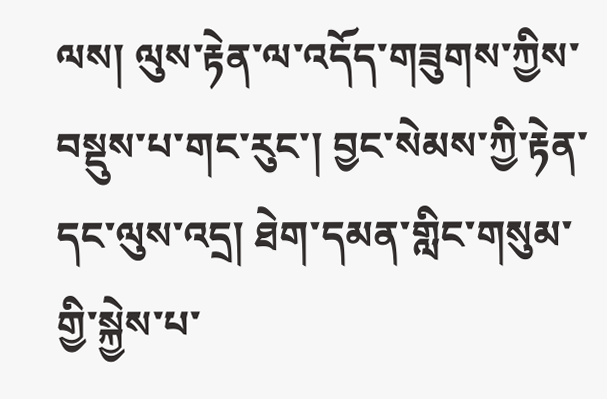ལས། ལུས་རྟེན་ལ་འདོད་གཟུགས་ཀྱིས་བསྡུས་པ་གང་རུང་། བྱང་སེམས་ཀྱི་རྟེན་དང་ལུས་འདྲ། ཐེག་དམན་གླིང་གསུམ་གྱི་སྐྱེས་པ་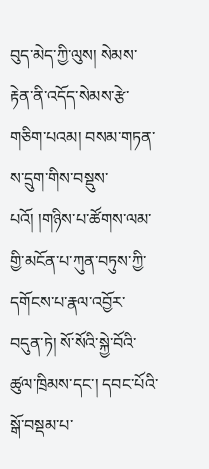བུད་མེད་ཀྱི་ལུས། སེམས་རྟེན་ནི་འདོད་སེམས་རྩེ་གཅིག་པའམ། བསམ་གཏན་ས་དྲུག་གིས་བསྡུས་པའོ། །གཉིས་པ་ཚོགས་ལམ་གྱི་མངོན་པ་ཀུན་བཏུས་ཀྱི་དགོངས་པ་རྣལ་འབྱོར་བདུན་ཏེ། སོ་སོའི་སྐྱེ་བོའི་ཚུལ་ཁྲིམས་དང་། དབང་པོའི་སྒོ་བསྡམ་པ་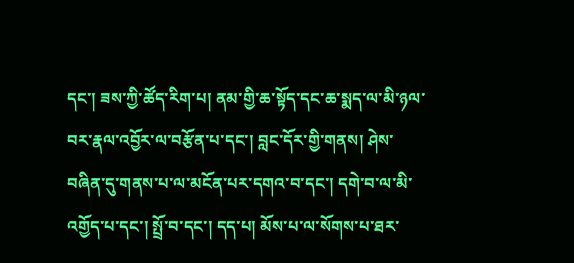དང་། ཟས་ཀྱི་ཚོད་རིག་པ། ནམ་གྱི་ཆ་སྟོད་དང་ཆ་སྨད་ལ་མི་ཉལ་བར་རྣལ་འབྱོར་ལ་བརྩོན་པ་དང་། བླང་དོར་གྱི་གནས། ཤེས་བཞིན་དུ་གནས་པ་ལ་མངོན་པར་དགའ་བ་དང་། དགེ་བ་ལ་མི་འགྱོད་པ་དང་། སྤྲོ་བ་དང་། དད་པ། མོས་པ་ལ་སོགས་པ་ཐར་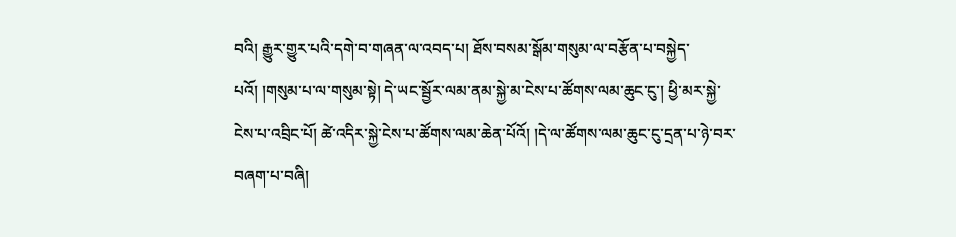བའི། རྒྱུར་གྱུར་པའི་དགེ་བ་གཞན་ལ་འབད་པ། ཐོས་བསམ་སྒོམ་གསུམ་ལ་བརྩོན་པ་བསྐྱེད་པའོ། །གསུམ་པ་ལ་གསུམ་སྟེ། དེ་ཡང་སྦྱོར་ལམ་ནམ་སྐྱེ་མ་ངེས་པ་ཚོགས་ལམ་ཆུང་ངུ་། ཕྱི་མར་སྐྱེ་ངེས་པ་འབྲིང་པོ། ཚེ་འདིར་སྐྱེ་ངེས་པ་ཚོགས་ལམ་ཆེན་པོའོ། །དེ་ལ་ཚོགས་ལམ་ཆུང་ངུ་དྲན་པ་ཉེ་བར་བཞག་པ་བཞི།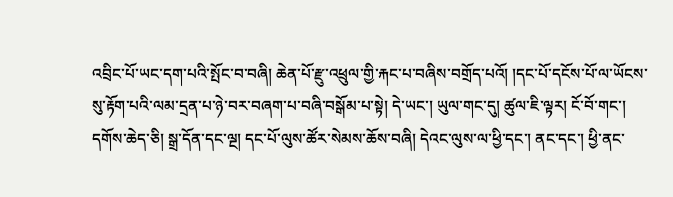འབྲིང་པོ་ཡང་དག་པའི་སྤོང་བ་བཞི། ཆེན་པོ་རྫུ་འཕྲུལ་གྱི་རྐང་པ་བཞིས་བགྲོད་པའོ། །དང་པོ་དངོས་པོ་ལ་ཡོངས་སུ་རྟོག་པའི་ལམ་དྲན་པ་ཉེ་བར་བཞག་པ་བཞི་བསྒོམ་པ་སྟེ། དེ་ཡང་། ཡུལ་གང་དུ། ཚུལ་ཇི་ལྟར། ངོ་བོ་གང་། དགོས་ཆེད་ཅི། སྒྲ་དོན་དང་ལྔ། དང་པོ་ལུས་ཚོར་སེམས་ཆོས་བཞི། དེའང་ལུས་ལ་ཕྱི་དང་། ནང་དང་། ཕྱི་ནང་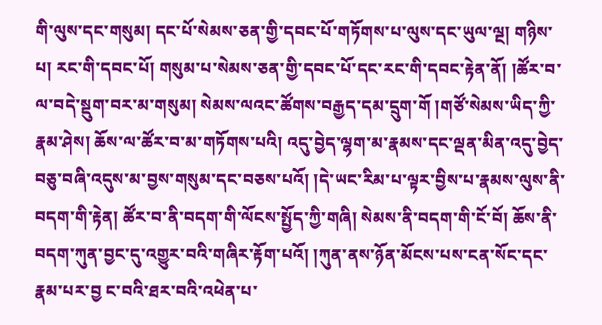གི་ལུས་དང་གསུམ། དང་པོ་སེམས་ཅན་གྱི་དབང་པོ་གཏོགས་པ་ལུས་དང་ཡུལ་ལྔ། གཉིས་པ། རང་གི་དབང་པོ། གསུམ་པ་སེམས་ཅན་གྱི་དབང་པོ་དང་རང་གི་དབང་རྟེན་ནོ། །ཚོར་བ་ལ་བདེ་སྡུག་བར་མ་གསུམ། སེམས་ལའང་ཚོགས་བརྒྱད་དམ་དྲུག་གོ །གཙོ་སེམས་ཡིད་ཀྱི་རྣམ་ཤེས། ཆོས་ལ་ཚོར་བ་མ་གཏོགས་པའི། འདུ་བྱེད་ལྷག་མ་རྣམས་དང་ལྡན་མིན་འདུ་བྱེད་བཅུ་བཞི་འདུས་མ་བྱས་གསུམ་དང་བཅས་པའོ། །དེ་ཡང་རིམ་པ་ལྟར་བྱིས་པ་རྣམས་ལུས་ནི་བདག་གི་རྟེན། ཚོར་བ་ནི་བདག་གི་ལོངས་སྤྱོད་ཀྱི་གཞི། སེམས་ནི་བདག་གི་ངོ་བོ། ཆོས་ནི་བདག་ཀུན་བྱང་དུ་འགྱུར་བའི་གཞིར་རྟོག་པའོ། །ཀུན་ནས་ཉོན་མོངས་པས་ངན་སོང་དང་རྣམ་པར་བྱ ང་བའི་ཐར་བའི་འཕེན་པ་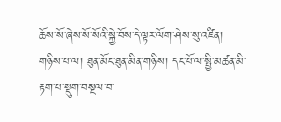ཆོས་སོ་ཞེས་སོ་སོའི་སྐྱེ་བོས་དེ་ལྟར་ལོག་ཤེས་སུ་འཛིན། གཉིས་པ་ལ། ཐུན་མོང་ཐུན་མིན་གཉིས། དང་པོ་ལ་སྤྱི་མཚན་མི་རྟག་པ་སྡུག་བསྔལ་བ་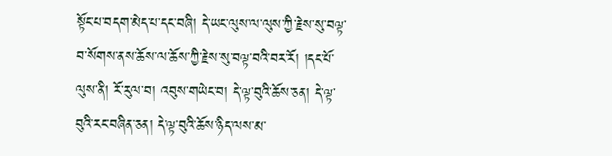སྟོང་པ་བདག་མེད་པ་དང་བཞི། དེ་ཡང་ལུས་ལ་ལུས་ཀྱི་རྗེས་སུ་བལྟ་བ་སོགས་ནས་ཆོས་ལ་ཆོས་ཀྱི་རྗེས་སུ་བལྟ་བའི་བར་རོ། །དང་པོ་ལུས་ནི། རོ་རུལ་བ། འབུས་གཡེང་བ། དེ་ལྟ་བུའི་ཆོས་ཅན། དེ་ལྟ་བུའི་རང་བཞིན་ཅན། དེ་ལྟ་བུའི་ཆོས་ཉིད་ལས་མ་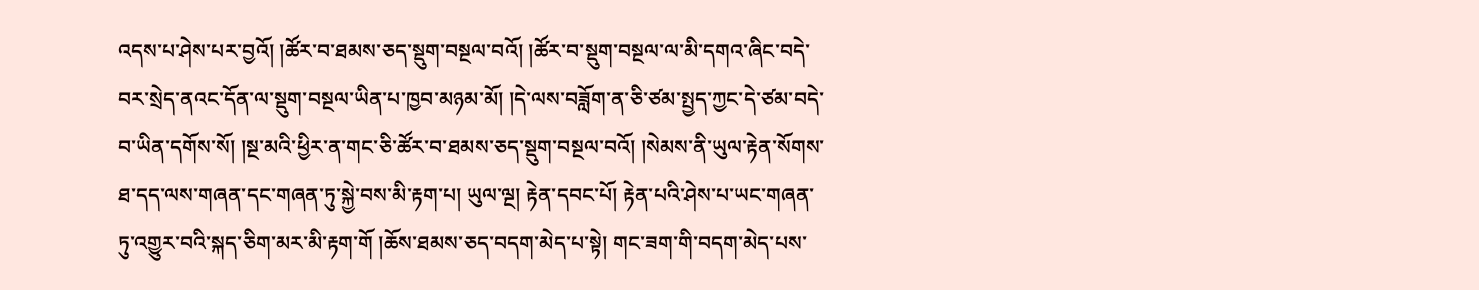འདས་པ་ཤེས་པར་བྱའོ། །ཚོར་བ་ཐམས་ཅད་སྡུག་བསྔལ་བའོ། །ཚོར་བ་སྡུག་བསྔལ་ལ་མི་དགའ་ཞིང་བདེ་བར་སྲེད་ནའང་དོན་ལ་སྡུག་བསྔལ་ཡིན་པ་ཁྱབ་མཉམ་མོ། །དེ་ལས་བཟློག་ན་ཅི་ཙམ་སྤྱད་ཀྱང་དེ་ཙམ་བདེ་བ་ཡིན་དགོས་སོ། །སྔ་མའི་ཕྱིར་ན་གང་ཅི་ཚོར་བ་ཐམས་ཅད་སྡུག་བསྔལ་བའོ། །སེམས་ནི་ཡུལ་རྟེན་སོགས་ཐ་དད་ལས་གཞན་དང་གཞན་ཏུ་སྐྱེ་བས་མི་རྟག་པ། ཡུལ་ལྔ། རྟེན་དབང་པོ། རྟེན་པའི་ཤེས་པ་ཡང་གཞན་ཏུ་འགྱུར་བའི་སྐད་ཅིག་མར་མི་རྟག་གོ །ཆོས་ཐམས་ཅད་བདག་མེད་པ་སྟེ། གང་ཟག་གི་བདག་མེད་པས་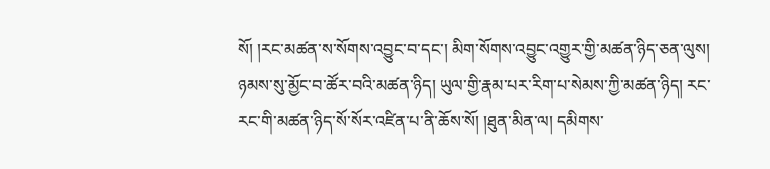སོ། །རང་མཚན་ས་སོགས་འབྱུང་བ་དང་། མིག་སོགས་འབྱུང་འགྱུར་གྱི་མཚན་ཉིད་ཅན་ལུས། ཉམས་སུ་མྱོང་བ་ཚོར་བའི་མཚན་ཉིད། ཡུལ་གྱི་རྣམ་པར་རིག་པ་སེམས་ཀྱི་མཚན་ཉིད། རང་རང་གི་མཚན་ཉིད་སོ་སོར་འཛིན་པ་ནི་ཆོས་སོ། །ཐུན་མིན་ལ། དམིགས་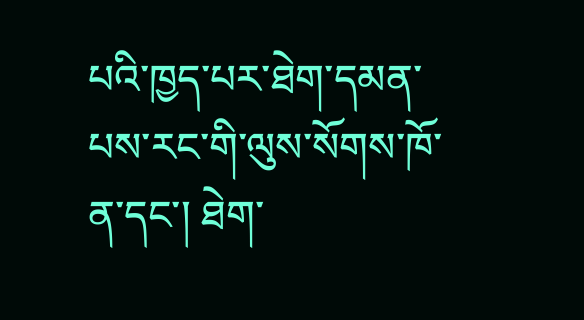པའི་ཁྱད་པར་ཐེག་དམན་པས་རང་གི་ལུས་སོགས་ཁོ་ན་དང་། ཐེག་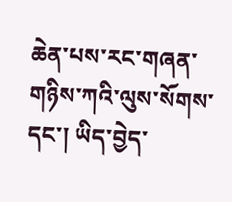ཆེན་པས་རང་གཞན་གཉིས་ཀའི་ལུས་སོགས་དང་། ཡིད་བྱེད་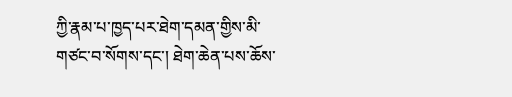ཀྱི་རྣམ་པ་ཁྱད་པར་ཐེག་དམན་གྱིས་མི་གཙང་བ་སོགས་དང་། ཐེག་ཆེན་པས་ཆོས་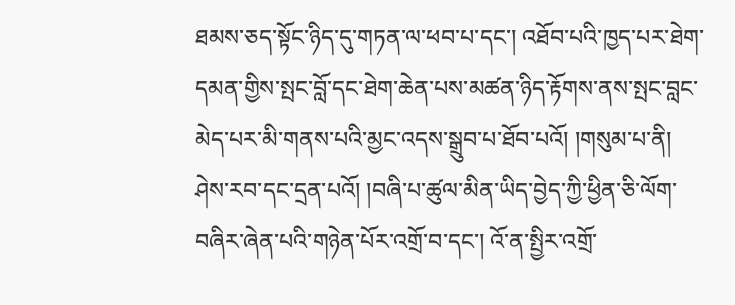ཐམས་ཅད་སྟོང་ཉིད་དུ་གཏན་ལ་ཕབ་པ་དང་། འཐོབ་པའི་ཁྱད་པར་ཐེག་དམན་གྱིས་སྤང་བློ་དང་ཐེག་ཆེན་པས་མཚན་ཉིད་རྟོགས་ནས་སྤང་བླང་མེད་པར་མི་གནས་པའི་མྱང་འདས་སྒྲུབ་པ་ཐོབ་པའོ། །གསུམ་པ་ནི། ཤེས་རབ་དང་དྲན་པའོ། །བཞི་པ་ཚུལ་མིན་ཡིད་བྱེད་ཀྱི་ཕྱིན་ཅི་ལོག་བཞིར་ཞེན་པའི་གཉེན་པོར་འགྲོ་བ་དང་། འོ་ན་སྤྱིར་འགྲོ་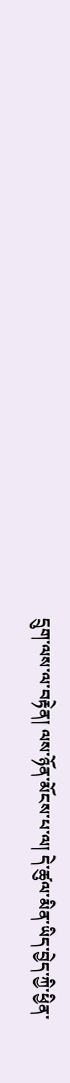དྲུག་ལས་ལ་བརྟེན། ལས་ཉོན་མོངས་པ་ལ། དེ་ཚུལ་མིན་ཡིད་བྱེད་ཀྱི་ཕྱིན་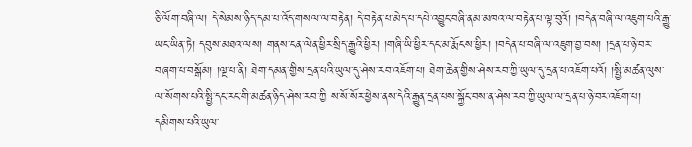ཅི་ལོག་བཞི་ལ། དེ་སེམས་ཉིད་དམ་པ་འོད་གསལ་ལ་བརྟེན། དེ་བརྟེན་པ་མེད་པ་དཔེ་འབྱུང་བཞི་ནམ་མཁའ་ལ་བརྟེན་པ་ལྟ་བུའོ། །བདེན་བཞི་ལ་འཇུག་པའི་རྒྱུ་ཡང་ཡིན་ཏེ། དབུས་མཐའ་ལས། གནས་ངན་ལེན་ཕྱིར་སྲིད་རྒྱུའི་ཕྱིར། །གཞི་ཡི་ཕྱིར་དང་མ་རྨོངས་ཕྱིར། །བདེན་པ་བཞི་ལ་འཇུག་བྱ་བས། །དྲན་པ་ཉེ་བར་བཞག་པ་བསྒོམ། །ལྔ་པ་ནི། ཐེག་དམན་གྱིས་དྲན་པའི་ཡུལ་དུ་ཤེས་རབ་འཇོག་པ། ཐེག་ཆེན་གྱིས་ཤེས་རབ་ཀྱི་ཡུལ་དུ་དྲན་པ་འཇོག་པའོ། །སྤྱི་མཚན་ལུས་ལ་སོགས་པའི་སྤྱི་དང་རང་གི་མཚན་ཉིད་ཤེས་རབ་ཀྱི ས་སོ་སོར་ཕྱེས་ནས་དེའི་རྒྱུན་དྲན་པས་སྐྱོང་བས་ན་ཤེས་རབ་ཀྱི་ཡུལ་ལ་དྲན་པ་ཉེ་བར་འཇོག་པ། དམིགས་པའི་ཡུལ་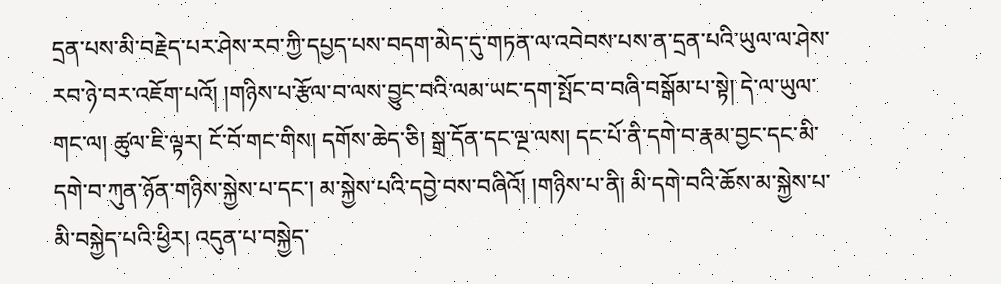དྲན་པས་མི་བརྗེད་པར་ཤེས་རབ་ཀྱི་དཔྱད་པས་བདག་མེད་དུ་གཏན་ལ་འབེབས་པས་ན་དྲན་པའི་ཡུལ་ལ་ཤེས་རབ་ཉེ་བར་འཇོག་པའོ། །གཉིས་པ་རྩོལ་བ་ལས་བྱུང་བའི་ལམ་ཡང་དག་སྤོང་བ་བཞི་བསྒོམ་པ་སྟེ། དེ་ལ་ཡུལ་གང་ལ། ཚུལ་ཇི་ལྟར། ངོ་བོ་གང་གིས། དགོས་ཆེད་ཅི། སྒྲ་དོན་དང་ལྔ་ལས། དང་པོ་ནི་དགེ་བ་རྣམ་བྱང་དང་མི་དགེ་བ་ཀུན་ཉོན་གཉིས་སྐྱེས་པ་དང་། མ་སྐྱེས་པའི་དབྱེ་བས་བཞིའོ། །གཉིས་པ་ནི། མི་དགེ་བའི་ཆོས་མ་སྐྱེས་པ་མི་བསྐྱེད་པའི་ཕྱིར། འདུན་པ་བསྐྱེད་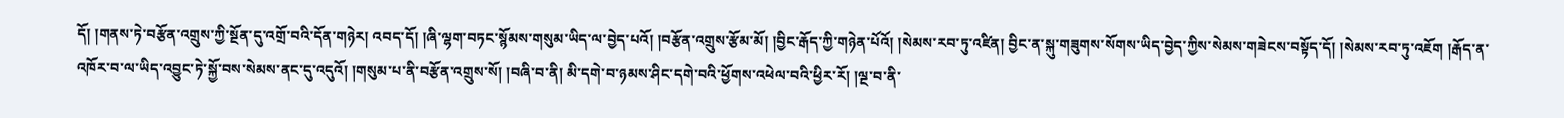དོ། །གནས་ཏེ་བརྩོན་འགྲུས་ཀྱི་སྔོན་དུ་འགྲོ་བའི་དོན་གཉེར། འབད་དོ། །ཞི་ལྷག་བཏང་སྙོམས་གསུམ་ཡིད་ལ་བྱེད་པའོ། །བརྩོན་འགྲུས་རྩོམ་མོ། །བྱིང་རྒོད་ཀྱི་གཉེན་པོའོ། །སེམས་རབ་ཏུ་འཛིན། བྱིང་ན་སྐུ་གཟུགས་སོགས་ཡིད་བྱེད་ཀྱིས་སེམས་གཟེངས་བསྟོད་དོ། །སེམས་རབ་ཏུ་འཇོག །རྒོད་ན་འཁོར་བ་ལ་ཡིད་འབྱུང་ཏེ་སྐྱོ་བས་སེམས་ནང་དུ་འདུའོ། །གསུམ་པ་ནི་བརྩོན་འགྲུས་སོ། །བཞི་བ་ནི། མི་དགེ་བ་ཉམས་ཤིང་དགེ་བའི་ཕྱོགས་འཕེལ་བའི་ཕྱིར་རོ། །ལྔ་བ་ནི་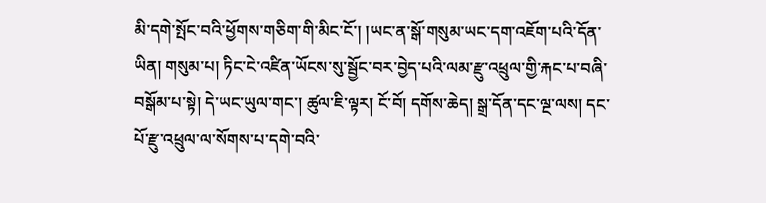མི་དགེ་སྤོང་བའི་ཕྱོགས་གཅིག་གི་མིང་ངོ་། །ཡང་ན་སྒོ་གསུམ་ཡང་དག་འཇོག་པའི་དོན་ཡིན། གསུམ་པ། ཏིང་ངེ་འཛིན་ཡོངས་སུ་སྦྱོང་བར་བྱེད་པའི་ལམ་རྫུ་འཕྲུལ་གྱི་རྐང་པ་བཞི་བསྒོམ་པ་སྟེ། དེ་ཡང་ཡུལ་གང་། ཚུལ་ཇི་ལྟར། ངོ་བོ། དགོས་ཆེད། སྒྲ་དོན་དང་ལྔ་ལས། དང་པོ་རྫུ་འཕྲུལ་ལ་སོགས་པ་དགེ་བའི་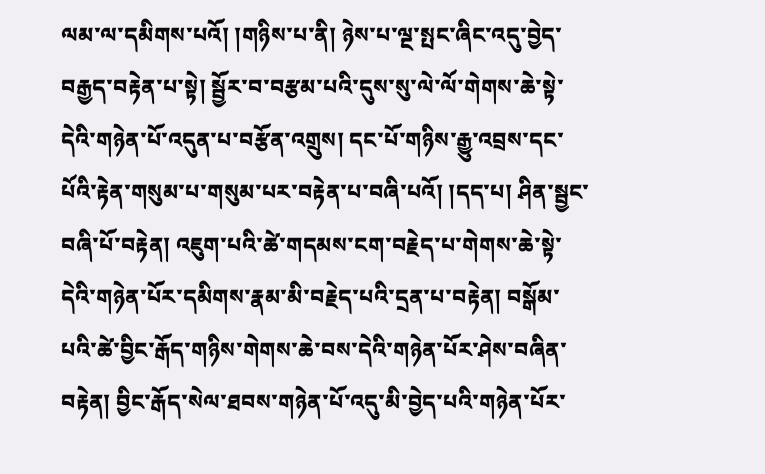ལམ་ལ་དམིགས་པའོ། །གཉིས་པ་ནི། ཉེས་པ་ལྔ་སྤང་ཞིང་འདུ་བྱེད་བརྒྱད་བརྟེན་པ་སྟེ། སྦྱོར་བ་བརྩམ་པའི་དུས་སུ་ལེ་ལོ་གེགས་ཆེ་སྟེ་དེའི་གཉེན་པོ་འདུན་པ་བརྩོན་འགྲུས། དང་པོ་གཉིས་རྒྱུ་འབྲས་དང་པོའི་རྟེན་གསུམ་པ་གསུམ་པར་བརྟེན་པ་བཞི་པའོ། །དད་པ། ཤིན་སྦྱང་བཞི་པོ་བརྟེན། འཇུག་པའི་ཚེ་གདམས་ངག་བརྗེད་པ་གེགས་ཆེ་སྟེ་དེའི་གཉེན་པོར་དམིགས་རྣམ་མི་བརྗེད་པའི་དྲན་པ་བརྟེན། བསྒོམ་པའི་ཚེ་བྱིང་རྒོད་གཉིས་གེགས་ཆེ་བས་དེའི་གཉེན་པོར་ཤེས་བཞིན་བརྟེན། བྱིང་རྒོད་སེལ་ཐབས་གཉེན་པོ་འདུ་མི་བྱེད་པའི་གཉེན་པོར་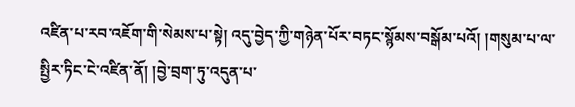འཛིན་པ་རབ་འཇོག་གི་སེམས་པ་སྟེ། འདུ་བྱེད་ཀྱི་གཉེན་པོར་བཏང་སྙོམས་བསྒོམ་པའོ། །གསུམ་པ་ལ་སྤྱིར་ཏིང་ངེ་འཛིན་ནོ། །བྱེ་བྲག་ཏུ་འདུན་པ་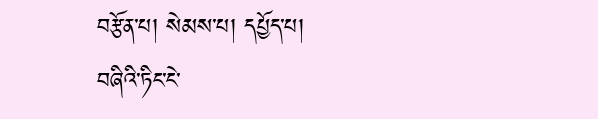བརྩོན་པ། སེམས་པ། དཔྱོད་པ། བཞིའི་ཏིང་ངེ་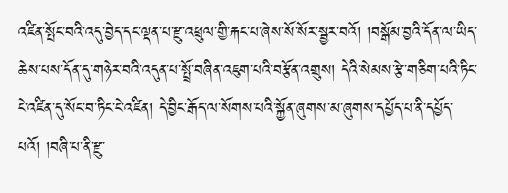འཛིན་སྤོང་བའི་འདུ་བྱེད་དང་ལྡན་པ་རྫུ་འཕྲུལ་གྱི་རྐང་པ་ཞེས་སོ་སོར་སྦྱར་བའོ། །བསྒོམ་བྱའི་དོན་ལ་ཡིད་ཆེས་པས་དོན་དུ་གཉེར་བའི་འདུན་པ་སྤྲོ་བཞིན་འཇུག་པའི་བརྩོན་འགྲུས། དེའི་སེམས་རྩེ་གཅིག་པའི་ཏིང་ངེ་འཛིན་དུ་སོང་བ་ཏིང་ངེ་འཛིན། དེ་བྱིང་རྒོད་ལ་སོགས་པའི་སྐྱོན་ཞུགས་མ་ཞུགས་དཔྱོད་པ་ནི་དཔྱོད་པའོ། །བཞི་པ་ནི་རྫུ་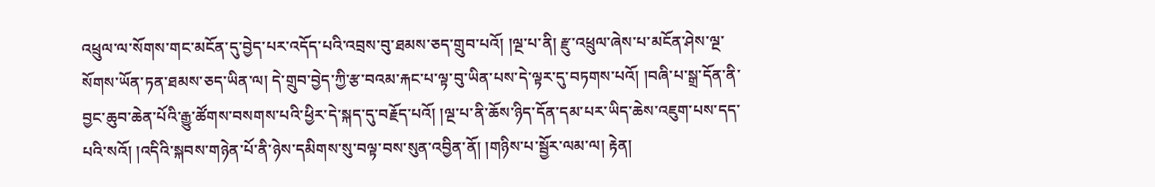འཕྲུལ་ལ་སོགས་གང་མངོན་དུ་བྱེད་པར་འདོད་པའི་འབྲས་བུ་ཐམས་ཅད་གྲུབ་པའོ། །ལྔ་པ་ནི། རྫུ་འཕྲུལ་ཞེས་པ་མངོན་ཤེས་ལྔ་སོགས་ཡོན་ཏན་ཐམས་ཅད་ཡིན་ལ། དེ་གྲུབ་བྱེད་ཀྱི་རྩ་བའམ་རྐང་པ་ལྟ་བུ་ཡིན་པས་དེ་ལྟར་དུ་བཏགས་པའོ། །བཞི་པ་སྒྲ་དོན་ནི་བྱང་ཆུབ་ཆེན་པོའི་རྒྱུ་ཚོགས་བསགས་པའི་ཕྱིར་དེ་སྐད་དུ་བརྗོད་པའོ། །ལྔ་པ་ནི་ཆོས་ཉིད་དོན་དམ་པར་ཡིད་ཆེས་འཇུག་པས་དད་པའི་སའོ། །འདིའི་སྐབས་གཉེན་པོ་ནི་ཉེས་དམིགས་སུ་བལྟ་བས་སུན་འབྱིན་ནོ། །གཉིས་པ་སྦྱོར་ལམ་ལ། རྟེན།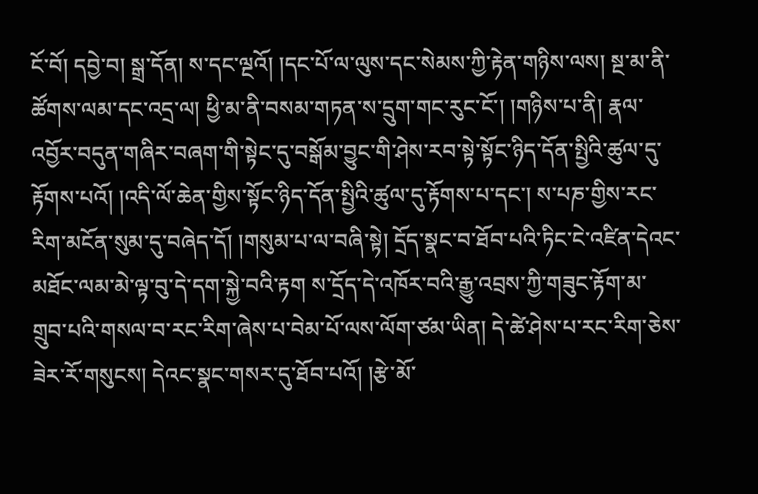ངོ་བོ། དབྱེ་བ། སྒྲ་དོན། ས་དང་ལྔའོ། །དང་པོ་ལ་ལུས་དང་སེམས་ཀྱི་རྟེན་གཉིས་ལས། སྔ་མ་ནི་ཚོགས་ལམ་དང་འདྲ་ལ། ཕྱི་མ་ནི་བསམ་གཏན་ས་དྲུག་གང་རུང་ངོ་། །གཉིས་པ་ནི། རྣལ་འབྱོར་བདུན་གཞིར་བཞག་གི་སྟེང་དུ་བསྒོམ་བྱུང་གི་ཤེས་རབ་སྟེ་སྟོང་ཉིད་དོན་སྤྱིའི་ཚུལ་དུ་རྟོགས་པའོ། །འདི་ལོ་ཆེན་གྱིས་སྟོང་ཉིད་དོན་སྤྱིའི་ཚུལ་དུ་རྟོགས་པ་དང་། ས་པཎ་གྱིས་རང་རིག་མངོན་སུམ་དུ་བཞེད་དོ། །གསུམ་པ་ལ་བཞི་སྟེ། དྲོད་སྣང་བ་ཐོབ་པའི་ཏིང་ངེ་འཛིན་དེའང་མཐོང་ལམ་མེ་ལྟ་བུ་དེ་དག་སྐྱེ་བའི་རྟག ས་དྲོད་དེ་འཁོར་བའི་རྒྱུ་འབྲས་ཀྱི་གཟུང་རྟོག་མ་གྲུབ་པའི་གསལ་བ་རང་རིག་ཞེས་པ་བེམ་པོ་ལས་ལོག་ཙམ་ཡིན། དེ་ཚེ་ཤེས་པ་རང་རིག་ཅེས་ཟེར་རོ་གསུངས། དེའང་སྣང་གསར་དུ་ཐོབ་པའོ། །རྩེ་མོ་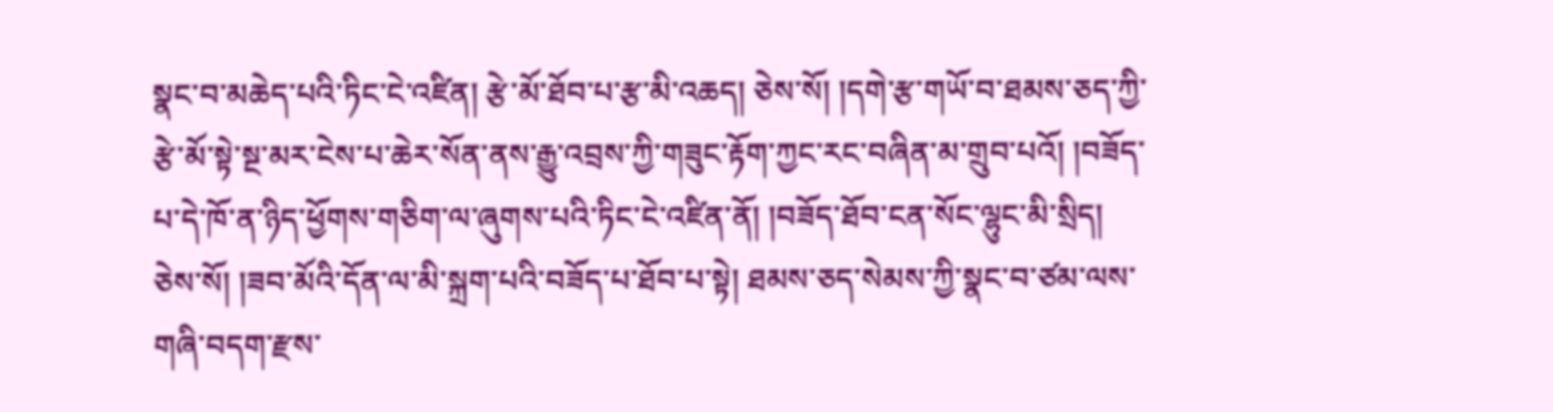སྣང་བ་མཆེད་པའི་ཏིང་ངེ་འཛིན། རྩེ་མོ་ཐོབ་པ་རྩ་མི་འཆད། ཅེས་སོ། །དགེ་རྩ་གཡོ་བ་ཐམས་ཅད་ཀྱི་རྩེ་མོ་སྟེ་སྔ་མར་ངེས་པ་ཆེར་སོན་ནས་རྒྱུ་འབྲས་ཀྱི་གཟུང་རྟོག་ཀྱང་རང་བཞིན་མ་གྲུབ་པའོ། །བཟོད་པ་དེ་ཁོ་ན་ཉིད་ཕྱོགས་གཅིག་ལ་ཞུགས་པའི་ཏིང་ངེ་འཛིན་ནོ། །བཟོད་ཐོབ་ངན་སོང་ལྷུང་མི་སྲིད། ཅེས་སོ། །ཟབ་མོའི་དོན་ལ་མི་སྐྲག་པའི་བཟོད་པ་ཐོབ་པ་སྟེ། ཐམས་ཅད་སེམས་ཀྱི་སྣང་བ་ཙམ་ལས་གཞི་བདག་རྫས་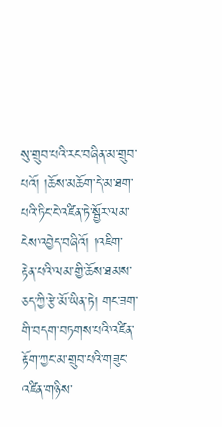སུ་གྲུབ་པའི་རང་བཞིན་མ་གྲུབ་པའོ། །ཆོས་མཆོག་དེ་མ་ཐག་པའི་ཏིང་ངེ་འཛིན་ཏེ་སྦྱོར་ལམ་ངེས་འབྱེད་བཞིའོ། །འཇིག་རྟེན་པའི་ལམ་གྱི་ཆོས་ཐམས་ཅད་ཀྱི་རྩེ་མོ་ཡིན་ཏེ། གང་ཟག་གི་བདག་བཏགས་པའི་འཛིན་རྟོག་ཀྱང་མ་གྲུབ་པའི་གཟུང་འཛིན་གཉིས་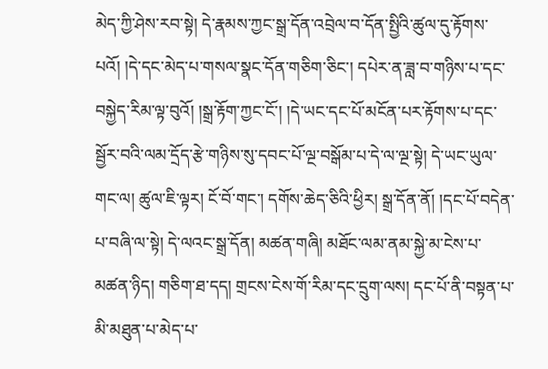མེད་ཀྱི་ཤེས་རབ་སྟེ། དེ་རྣམས་ཀྱང་སྒྲ་དོན་འབྲེལ་བ་དོན་སྤྱིའི་ཚུལ་དུ་རྟོགས་པའོ། །དེ་དང་མེད་པ་གསལ་སྣང་དོན་གཅིག་ཅིང་། དཔེར་ན་ཟླ་བ་གཉིས་པ་དང་བསྐྱེད་རིམ་ལྟ་བུའོ། །སྒྲ་རྟོག་ཀྱང་ངོ་། །དེ་ཡང་དང་པོ་མངོན་པར་རྟོགས་པ་དང་སྦྱོར་བའི་ལམ་དྲོད་རྩེ་གཉིས་སུ་དབང་པོ་ལྔ་བསྒོམ་པ་དེ་ལ་ལྔ་སྟེ། དེ་ཡང་ཡུལ་གང་ལ། ཚུལ་ཇི་ལྟར། ངོ་བོ་གང་། དགོས་ཆེད་ཅིའི་ཕྱིར། སྒྲ་དོན་ནོ། །དང་པོ་བདེན་པ་བཞི་ལ་སྟེ། དེ་ལའང་སྒྲ་དོན། མཚན་གཞི། མཐོང་ལམ་ནམ་སྐྱེ་མ་ངེས་པ་མཚན་ཉིད། གཅིག་ཐ་དད། གྲངས་ངེས་གོ་རིམ་དང་དྲུག་ལས། དང་པོ་ནི་བསྟན་པ་མི་མཐུན་པ་མེད་པ་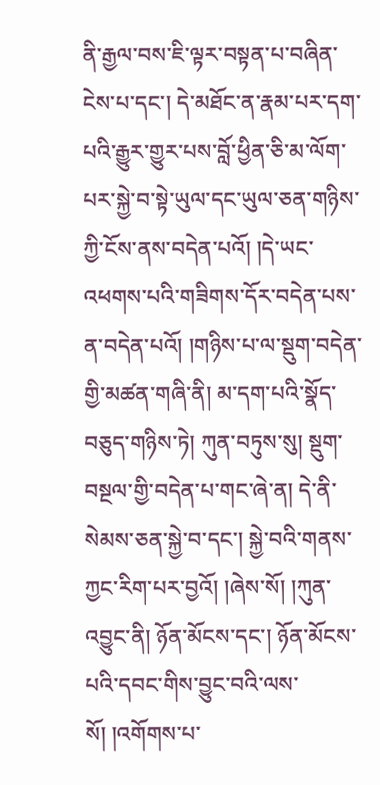ནི་རྒྱལ་བས་ཇི་ལྟར་བསྟན་པ་བཞིན་ངེས་པ་དང་། དེ་མཐོང་ན་རྣམ་པར་དག་པའི་རྒྱུར་གྱུར་པས་བློ་ཕྱིན་ཅི་མ་ལོག་པར་སྐྱེ་བ་སྟེ་ཡུལ་དང་ཡུལ་ཅན་གཉིས་ཀྱི་ངོས་ནས་བདེན་པའོ། །དེ་ཡང་འཕགས་པའི་གཟིགས་དོར་བདེན་པས་ན་བདེན་པའོ། །གཉིས་པ་ལ་སྡུག་བདེན་གྱི་མཚན་གཞི་ནི། མ་དག་པའི་སྣོད་བཅུད་གཉིས་ཏེ། ཀུན་བཏུས་སུ། སྡུག་བསྔལ་གྱི་བདེན་པ་གང་ཞེ་ན། དེ་ནི་སེམས་ཅན་སྐྱེ་བ་དང་། སྐྱེ་བའི་གནས་ཀྱང་རིག་པར་བྱའོ། །ཞེས་སོ། །ཀུན་འབྱུང་ནི། ཉོན་མོངས་དང་། ཉོན་མོངས་པའི་དབང་གིས་བྱུང་བའི་ལས་སོ། །འགོགས་པ་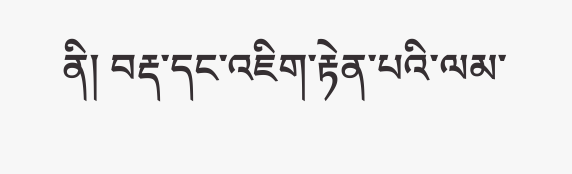ནི། བརྡ་དང་འཇིག་རྟེན་པའི་ལམ་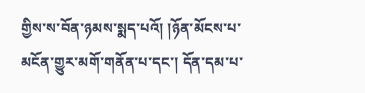གྱིས་ས་བོན་ཉམས་སྨད་པའོ། །ཉོན་མོངས་པ་མངོན་གྱུར་མགོ་གནོན་པ་དང་། དོན་དམ་པ་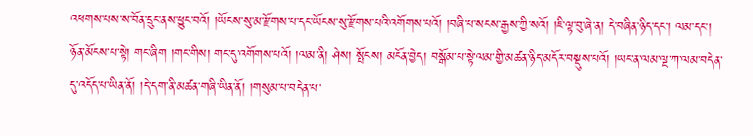འཕགས་པས་ས་བོན་དྲུང་ནས་ཕྱུང་བའོ། །ཡོངས་སུ་མ་རྫོགས་པ་དང་ཡོངས་སུ་རྫོགས་པའི་འགོགས་པའོ། །བཞི་པ་སངས་རྒྱས་ཀྱི་སའོ། །ཇི་ལྟ་བུ་ཞེ་ན། དེ་བཞིན་ཉིད་དང་། ལམ་དང་། ཉོན་མོངས་པ་སྟེ། གང་ཞིག །གང་གིས། གང་དུ་འགོགས་པའོ། །ལམ་ནི། ཤེས། སྤོངས། མངོན་བྱེད། བསྒོམ་པ་སྟེ་ལམ་གྱི་མཚན་ཉིད་མདོར་བསྡུས་པའོ། །ཡང་ན་ལམ་ལྔ་ཀ་ལམ་བདེན་དུ་འདོད་པ་ཡིན་ནོ། །དེ་དག་ནི་མཚན་གཞི་ཡིན་ནོ། །གསུམ་པ་བདེན་པ་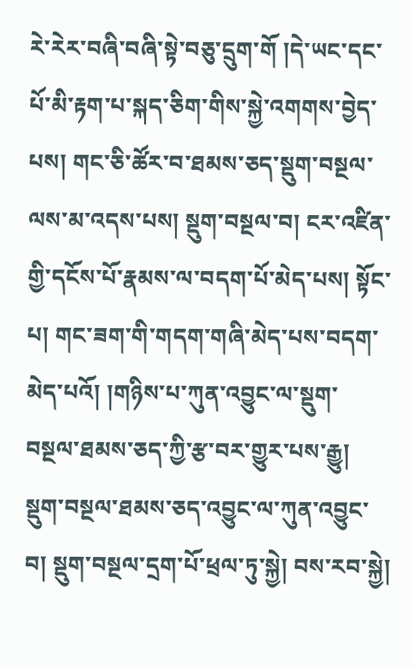རེ་རེར་བཞི་བཞི་སྟེ་བཅུ་དྲུག་གོ །དེ་ཡང་དང་པོ་མི་རྟག་པ་སྐད་ཅིག་གིས་སྐྱེ་འགགས་བྱེད་པས། གང་ཅི་ཚོར་བ་ཐམས་ཅད་སྡུག་བསྔལ་ལས་མ་འདས་པས། སྡུག་བསྔལ་བ། ངར་འཛིན་གྱི་དངོས་པོ་རྣམས་ལ་བདག་པོ་མེད་པས། སྟོང་པ། གང་ཟག་གི་གདག་གཞི་མེད་པས་བདག་མེད་པའོ། །གཉིས་པ་ཀུན་འབྱུང་ལ་སྡུག་བསྔལ་ཐམས་ཅད་ཀྱི་རྩ་བར་གྱུར་པས་རྒྱུ། སྡུག་བསྔལ་ཐམས་ཅད་འབྱུང་ལ་ཀུན་འབྱུང་བ། སྡུག་བསྔལ་དྲག་པོ་ཕྲལ་ཏུ་སྐྱེ། བས་རབ་སྐྱེ།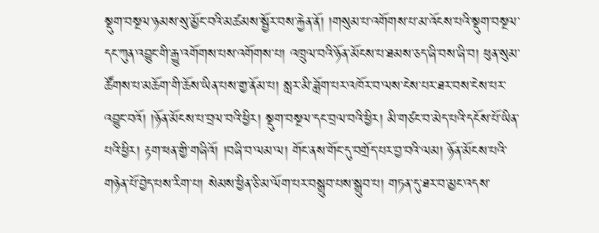སྡུག་བསྔལ་ཉམས་སུ་མྱོང་བའི་མཚམས་སྦྱོར་བས་རྐྱེན་ནོ། །གསུམ་པ་འགོགས་པ་མ་འོངས་པའི་སྡུག་བསྔལ་དང་ཀུན་འབྱུང་གི་རྒྱུ་འགོགས་པས་འགོགས་པ། འཁྲུལ་བའི་ཉོན་མོངས་པ་ཐམས་ཅད་ཞི་བས་ཞི་བ། ཕུན་སུམ་ཚོགས་པ་མཆོག་གི་ཆོས་ཡིན་པས་གྱ་ནོམ་པ། སླར་མི་ཟློག་པར་འཁོར་བ་ལས་ངེས་པར་ཐར་བས་ངེས་པར་འབྱུང་བའོ། །ཉོན་མོངས་པ་བྲལ་བའི་ཕྱིར། སྡུག་བསྔལ་དང་བྲལ་བའི་ཕྱིར། མི་གཙང་བ་མེད་པའི་དངོས་པོ་ཡིན་པའི་ཕྱིར། རྟག་ཕན་གྱི་གཞིའོ། །བཞི་བ་ལམ་ལ། གོང་ནས་གོང་དུ་བགྲོད་པར་བྱ་བའི་ལམ། ཉོན་མོངས་པའི་གཉེན་པོ་བྱེད་པས་རིག་པ། སེམས་ཕྱིན་ཅི་མ་ལོག་པར་བསྒྲུབ་པས་སྒྲུབ་པ། གཏན་དུ་ཐར་བ་མྱང་འདས་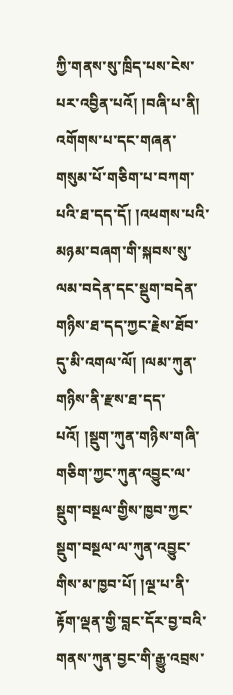ཀྱི་གནས་སུ་ཁྲིད་པས་ངེས་པར་འབྱིན་པའོ། །བཞི་པ་ནི། འགོགས་པ་དང་གཞན་གསུམ་པོ་གཅིག་པ་བཀག་པའི་ཐ་དད་དོ། །འཕགས་པའི་མཉམ་བཞག་གི་སྐབས་སུ་ལམ་བདེན་དང་སྡུག་བདེན་གཉིས་ཐ་དད་ཀྱང་རྗེས་ཐོབ་དུ་མི་འགལ་ལོ། །ལམ་ཀུན་གཉིས་ནི་རྫས་ཐ་དད་པའོ། །སྡུག་ཀུན་གཉིས་གཞི་གཅིག་ཀྱང་ཀུན་འབྱུང་ལ་སྡུག་བསྔལ་གྱིས་ཁྱབ་ཀྱང་སྡུག་བསྔལ་ལ་ཀུན་འབྱུང་གིས་མ་ཁྱབ་པོ། །ལྔ་པ་ནི་རྟོག་ལྡན་གྱི་བླང་དོར་བྱ་བའི་གནས་ཀུན་བྱང་གི་རྒྱུ་འབྲས་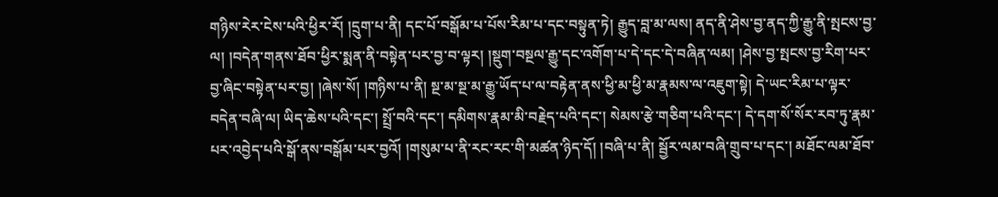གཉིས་རེར་ངེས་པའི་ཕྱིར་རོ། །དྲུག་པ་ནི། དང་པོ་བསྒོམ་པ་པོས་རིམ་པ་དང་བསྟུན་ཏེ། རྒྱུད་བླ་མ་ལས། ནད་ནི་ཤེས་བྱ་ནད་ཀྱི་རྒྱུ་ནི་སྤངས་བྱ་ལ། །བདེན་གནས་ཐོབ་ཕྱིར་སྨན་ནི་བསྟེན་པར་བྱ་བ་ལྟར། །སྡུག་བསྔལ་རྒྱུ་དང་འགོག་པ་དེ་དང་དེ་བཞིན་ལམ། །ཤེས་བྱ་སྤངས་བྱ་རིག་པར་བྱ་ཞིང་བསྟེན་པར་བྱ། །ཞེས་སོ། །གཉིས་པ་ནི། སྔ་མ་སྔ་མ་རྒྱུ་ཡོད་པ་ལ་བརྟེན་ནས་ཕྱི་མ་ཕྱི་མ་རྣམས་ལ་འཇུག་སྟེ། དེ་ཡང་རིམ་པ་ལྟར་བདེན་བཞི་ལ། ཡིད་ཆེས་པའི་དང་། སྤྲོ་བའི་དང་། དམིགས་རྣམ་མི་བརྗེད་པའི་དང་། སེམས་རྩེ་གཅིག་པའི་དང་། དེ་དག་སོ་སོར་རབ་ཏུ་རྣམ་པར་འབྱེད་པའི་སྒོ་ནས་བསྒོམ་པར་བྱའོ། །གསུམ་པ་ནི་རང་རང་གི་མཚན་ཉིད་དོ། །བཞི་པ་ནི། སྦྱོར་ལམ་བཞི་གྲུབ་པ་དང་། མཐོང་ལམ་ཐོབ་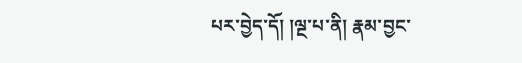པར་བྱེད་དོ། །ལྔ་པ་ནི། རྣམ་བྱང་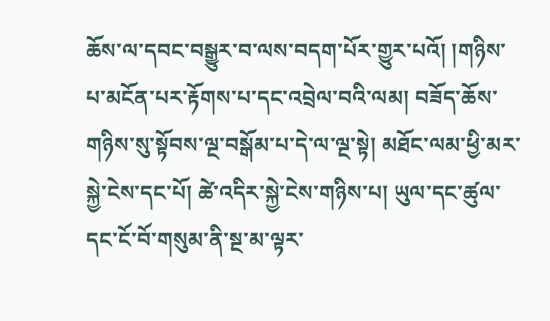ཆོས་ལ་དབང་བསྒྱུར་བ་ལས་བདག་པོར་གྱུར་པའོ། །གཉིས་པ་མངོན་པར་རྟོགས་པ་དང་འབྲེལ་བའི་ལམ། བཟོད་ཆོས་གཉིས་སུ་སྟོབས་ལྔ་བསྒོམ་པ་དེ་ལ་ལྔ་སྟེ། མཐོང་ལམ་ཕྱི་མར་སྐྱེ་ངེས་དང་པོ། ཚེ་འདིར་སྐྱེ་ངེས་གཉིས་པ། ཡུལ་དང་ཚུལ་དང་ངོ་བོ་གསུམ་ནི་སྔ་མ་ལྟར་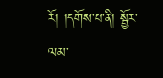རོ། །དགོས་པ་ནི། སྦྱོར་ལམ་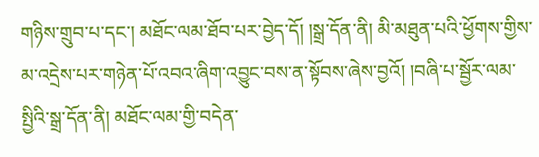གཉིས་གྲུབ་པ་དང་། མཐོང་ལམ་ཐོབ་པར་བྱེད་དོ། །སྒྲ་དོན་ནི། མི་མཐུན་པའི་ཕྱོགས་གྱིས་མ་འདྲེས་པར་གཉེན་པོ་འབའ་ཞིག་འབྱུང་བས་ན་སྟོབས་ཞེས་བྱའོ། །བཞི་པ་སྦྱོར་ལམ་སྤྱིའི་སྒྲ་དོན་ནི། མཐོང་ལམ་གྱི་བདེན་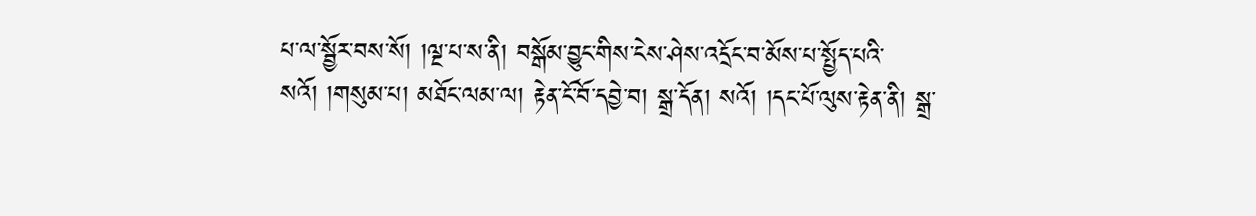པ་ལ་སྦྱོར་བས་སོ། །ལྔ་པ་ས་ནི། བསྒོམ་བྱུང་གིས་ངེས་ཤེས་འདྲོང་བ་མོས་པ་སྤྱོད་པའི་སའོ། །གསུམ་པ། མཐོང་ལམ་ལ། རྟེན་ངོ་བོ་དབྱེ་བ། སྒྲ་དོན། སའོ། །དང་པོ་ལུས་རྟེན་ནི། སྒྲ་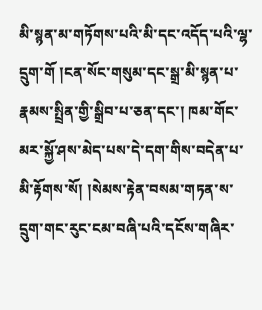མི་སྙན་མ་གཏོགས་པའི་མི་དང་འདོད་པའི་ལྷ་དྲུག་གོ །ངན་སོང་གསུམ་དང་སྒྲ་མི་སྙན་པ་རྣམས་སྤྲིན་གྱི་སྒྲིབ་པ་ཅན་དང་། ཁམ་གོང་མར་སྐྱོ་ཤས་མེད་པས་དེ་དག་གིས་བདེན་པ་མི་རྟོགས་སོ། །སེམས་རྟེན་བསམ་གཏན་ས་དྲུག་གང་རུང་ངམ་བཞི་པའི་དངོས་གཞིར་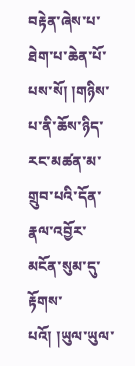བརྟེན་ཞེས་པ་ཐེག་པ་ཆེན་པོ་པས་སོ། །གཉིས་པ་ནི་ཆོས་ཉིད་རང་མཚན་མ་གྲུབ་པའི་དོན་རྣལ་འབྱོར་མངོན་སུམ་དུ་རྟོགས་པའོ། །ཡུལ་ཡུལ་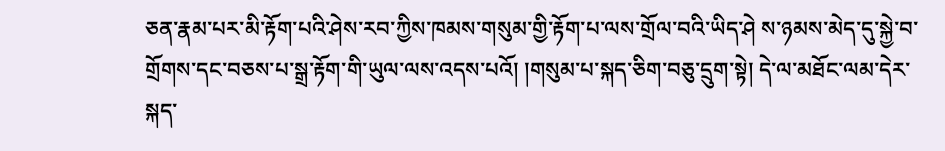ཅན་རྣམ་པར་མི་རྟོག་པའི་ཤེས་རབ་ཀྱིས་ཁམས་གསུམ་གྱི་རྟོག་པ་ལས་གྲོལ་བའི་ཡིད་ཤེ ས་ཉམས་མེད་དུ་སྐྱེ་བ་གྲོགས་དང་བཅས་པ་སྒྲ་རྟོག་གི་ཡུལ་ལས་འདས་པའོ། །གསུམ་པ་སྐད་ཅིག་བཅུ་དྲུག་སྟེ། དེ་ལ་མཐོང་ལམ་དེར་སྐད་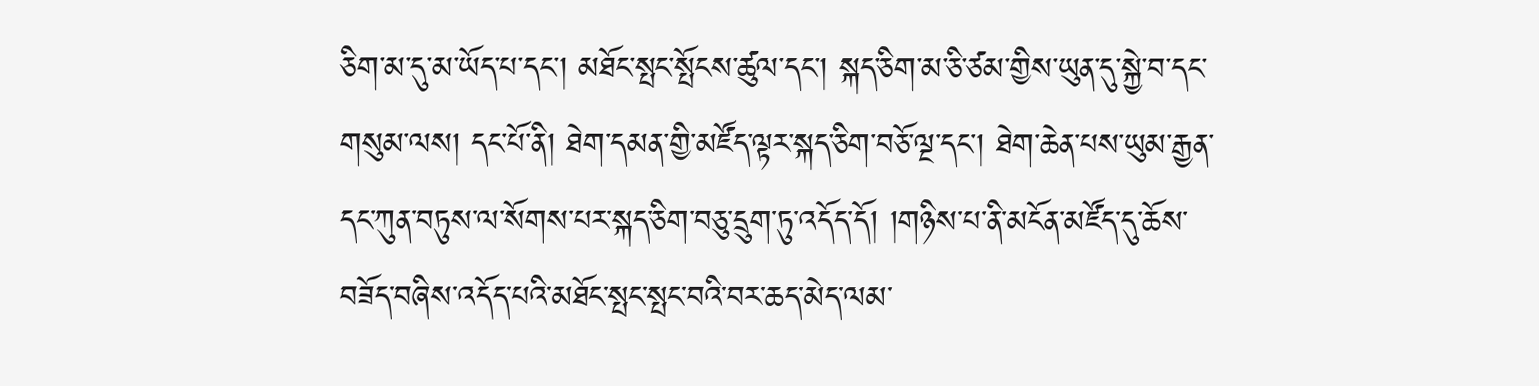ཅིག་མ་དུ་མ་ཡོད་པ་དང་། མཐོང་སྤང་སྤོངས་ཚུལ་དང་། སྐད་ཅིག་མ་ཅི་ཙམ་གྱིས་ཡུན་དུ་སྐྱེ་བ་དང་གསུམ་ལས། དང་པོ་ནི། ཐེག་དམན་གྱི་མཛོད་ལྟར་སྐད་ཅིག་བཅོ་ལྔ་དང་། ཐེག་ཆེན་པས་ཡུམ་རྒྱན་དང་ཀུན་བཏུས་ལ་སོགས་པར་སྐད་ཅིག་བཅུ་དྲུག་ཏུ་འདོད་དོ། །གཉིས་པ་ནི་མངོན་མཛོད་དུ་ཆོས་བཟོད་བཞིས་འདོད་པའི་མཐོང་སྤང་སྤང་བའི་བར་ཆད་མེད་ལམ་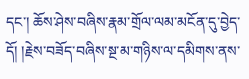དང་། ཆོས་ཤེས་བཞིས་རྣམ་གྲོལ་ལམ་མངོན་དུ་བྱེད་དོ། །རྗེས་བཟོད་བཞིས་སྔ་མ་གཉིས་ལ་དམིགས་ནས་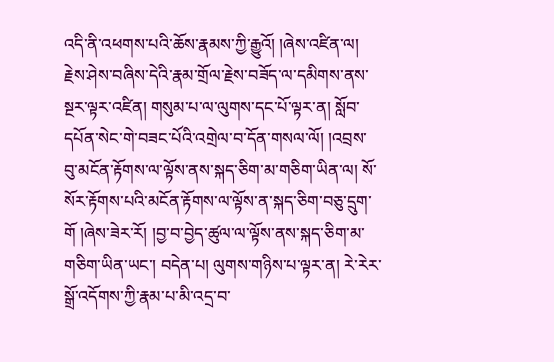འདི་ནི་འཕགས་པའི་ཆོས་རྣམས་ཀྱི་རྒྱུའོ། །ཞེས་འཛིན་ལ། རྗེས་ཤེས་བཞིས་དེའི་རྣམ་གྲོལ་རྗེས་བཟོད་ལ་དམིགས་ནས་སྔར་ལྟར་འཛིན། གསུམ་པ་ལ་ལུགས་དང་པོ་ལྟར་ན། སློབ་དཔོན་སེང་གེ་བཟང་པོའི་འགྲེལ་བ་དོན་གསལ་ལོ། །འབྲས་བུ་མངོན་རྟོགས་ལ་ལྟོས་ནས་སྐད་ཅིག་མ་གཅིག་ཡིན་ལ། སོ་སོར་རྟོགས་པའི་མངོན་རྟོགས་ལ་ལྟོས་ན་སྐད་ཅིག་བཅུ་དྲུག་གོ །ཞེས་ཟེར་རོ། །བྱ་བ་བྱེད་ཚུལ་ལ་ལྟོས་ནས་སྐད་ཅིག་མ་གཅིག་ཡིན་ཡང་། བདེན་པ། ལུགས་གཉིས་པ་ལྟར་ན། རེ་རེར་སྒྲོ་འདོགས་ཀྱི་རྣམ་པ་མི་འདྲ་བ་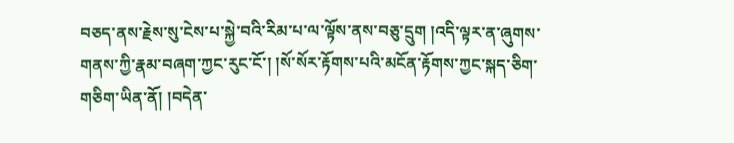བཅད་ནས་རྗེས་སུ་ངེས་པ་སྐྱེ་བའི་རིམ་པ་ལ་ལྟོས་ནས་བཅུ་དྲུག །འདི་ལྟར་ན་ཞུགས་གནས་ཀྱི་རྣམ་བཞག་ཀྱང་རུང་ངོ་། །སོ་སོར་རྟོགས་པའི་མངོན་རྟོགས་ཀྱང་སྐད་ཅིག་གཅིག་ཡིན་ནོ། །བདེན་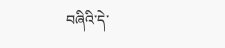བཞིའི་དེ་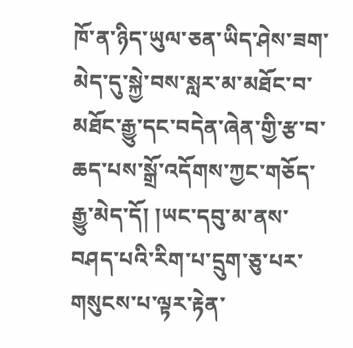ཁོ་ན་ཉིད་ཡུལ་ཅན་ཡིད་ཤེས་ཟག་མེད་དུ་སྐྱེ་བས་སླར་མ་མཐོང་བ་མཐོང་རྒྱུ་དང་བདེན་ཞེན་གྱི་རྩ་བ་ཆད་པས་སྒྲོ་འདོགས་ཀྱང་གཅོད་རྒྱུ་མེད་དོ། །ཡང་དབུ་མ་ནས་བཤད་པའི་རིག་པ་དྲུག་ཅུ་པར་གསུངས་པ་ལྟར་རྟེན་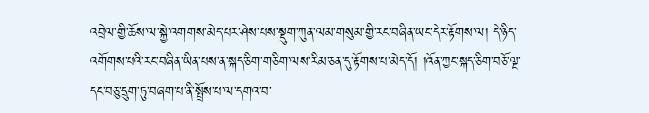འབྲེལ་གྱི་ཆོས་ལ་སྐྱེ་འགགས་མེད་པར་ཤེས་པས་སྡུག་ཀུན་ལམ་གསུམ་གྱི་རང་བཞིན་ཡང་དེར་རྟོགས་ལ། དེ་ཉིད་འགོགས་པའི་རང་བཞིན་ཡིན་པས་ན་སྐད་ཅིག་གཅིག་ལས་རིམ་ཅན་དུ་རྟོགས་པ་མེད་དོ། །འོན་ཀྱང་སྐད་ཅིག་བཅོ་ལྔ་དང་བཅུ་དྲུག་ཏུ་བཞག་པ་ནི་སྤྲོས་པ་ལ་དགའ་བ་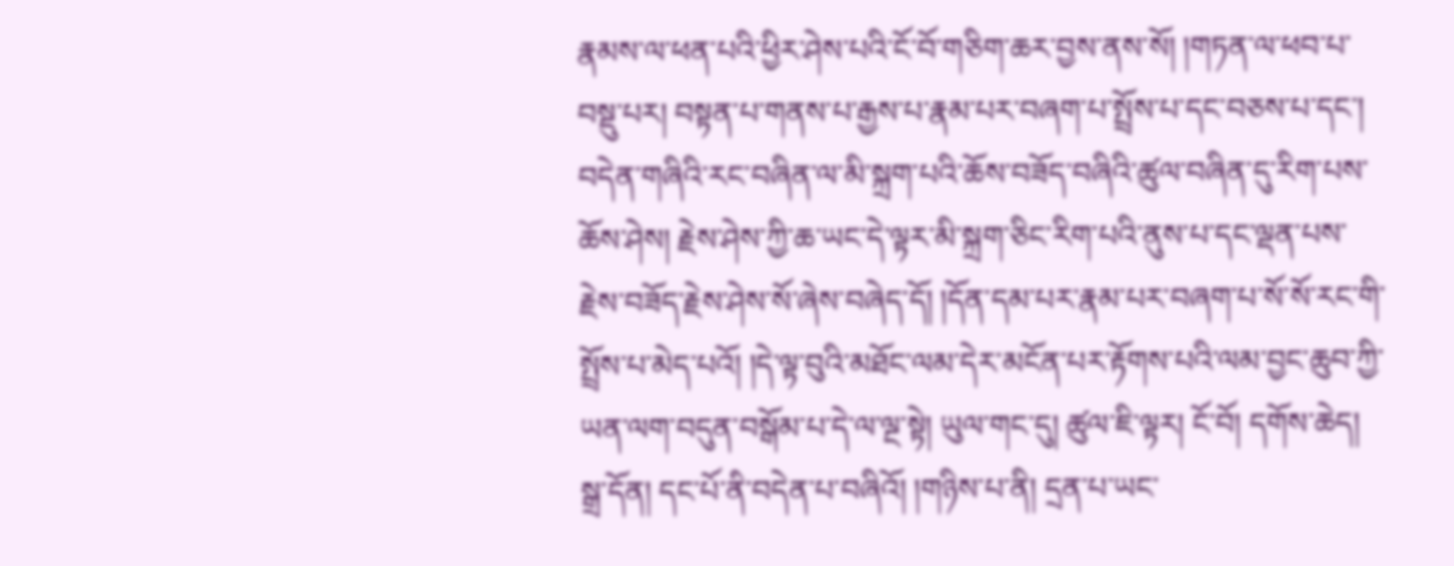རྣམས་ལ་ཕན་པའི་ཕྱིར་ཤེས་པའི་ངོ་བོ་གཅིག་ཆར་བྱས་ནས་སོ། །གཏན་ལ་ཕབ་པ་བསྡུ་པར། བསྟན་པ་གནས་པ་རྒྱས་པ་རྣམ་པར་བཞག་པ་སྤྲོས་པ་དང་བཅས་པ་དང་། བདེན་གཞིའི་རང་བཞིན་ལ་མི་སྐྲག་པའི་ཆོས་བཟོད་བཞིའི་ཚུལ་བཞིན་དུ་རིག་པས་ཆོས་ཤེས། རྗེས་ཤེས་ཀྱི་ཆ་ཡང་དེ་ལྟར་མི་སྐྲག་ཅིང་རིག་པའི་ནུས་པ་དང་ལྡན་པས་རྗེས་བཟོད་རྗེས་ཤེས་སོ་ཞེས་བཞེད་དོ། །དོན་དམ་པར་རྣམ་པར་བཞག་པ་སོ་སོ་རང་གི་སྤྲོས་པ་མེད་པའོ། །དེ་ལྟ་བུའི་མཐོང་ལམ་དེར་མངོན་པར་རྟོགས་པའི་ལམ་བྱང་ཆུབ་ཀྱི་ཡན་ལག་བདུན་བསྒོམ་པ་དེ་ལ་ལྔ་སྟེ། ཡུལ་གང་དུ། ཚུལ་ཇི་ལྟར། ངོ་བོ། དགོས་ཆེད། སྒྲ་དོན། དང་པོ་ནི་བདེན་པ་བཞིའོ། །གཉིས་པ་ནི། དྲན་པ་ཡང་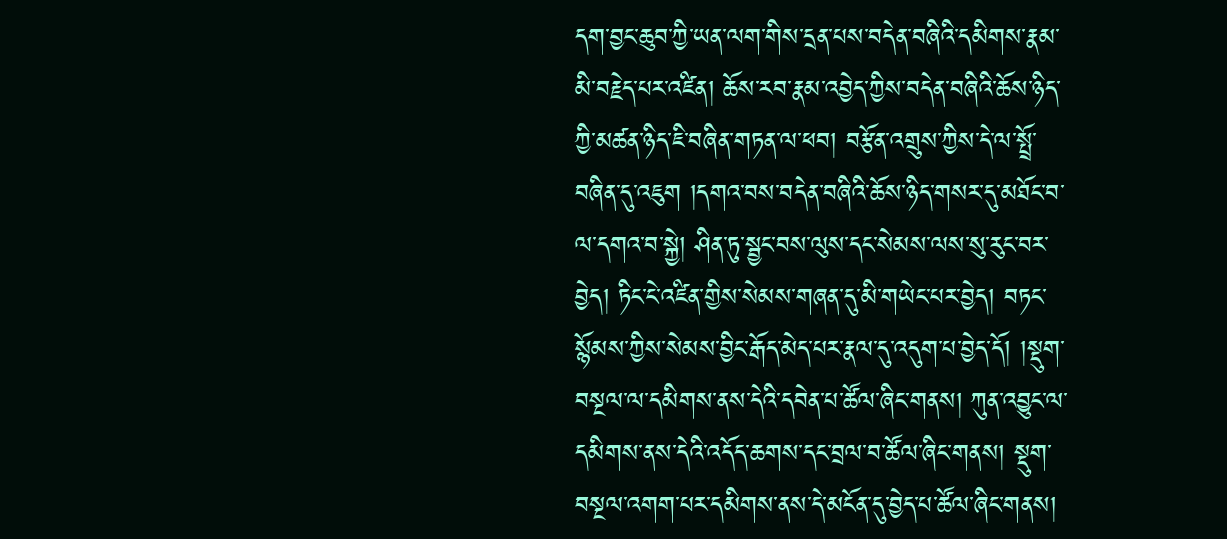དག་བྱང་ཆུབ་ཀྱི་ཡན་ལག་གིས་དྲན་པས་བདེན་བཞིའི་དམིགས་རྣམ་མི་བརྗེད་པར་འཛིན། ཆོས་རབ་རྣམ་འབྱེད་ཀྱིས་བདེན་བཞིའི་ཆོས་ཉིད་ཀྱི་མཚན་ཉིད་ཇི་བཞིན་གཏན་ལ་ཕབ། བརྩོན་འགྲུས་ཀྱིས་དེ་ལ་སྤྲོ་བཞིན་དུ་འཇུག །དགའ་བས་བདེན་བཞིའི་ཆོས་ཉིད་གསར་དུ་མཐོང་བ་ལ་དགའ་བ་སྐྱེ། ཤིན་ཏུ་སྦྱང་བས་ལུས་དང་སེམས་ལས་སུ་རུང་བར་བྱེད། ཏིང་ངེ་འཛིན་གྱིས་སེམས་གཞན་དུ་མི་གཡེང་པར་བྱེད། བཏང་སྙོམས་ཀྱིས་སེམས་བྱིང་རྒོད་མེད་པར་རྣལ་དུ་འདུག་པ་བྱེད་དོ། །སྡུག་བསྔལ་ལ་དམིགས་ནས་དེའི་དབེན་པ་ཚོལ་ཞིང་གནས། ཀུན་འབྱུང་ལ་དམིགས་ནས་དེའི་འདོད་ཆགས་དང་བྲལ་བ་ཚོལ་ཞིང་གནས། སྡུག་བསྔལ་འགག་པར་དམིགས་ནས་དེ་མངོན་དུ་བྱེད་པ་ཚོལ་ཞིང་གནས།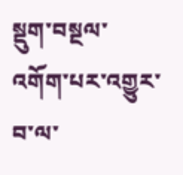སྡུག་བསྔལ་འགོག་པར་འགྱུར་བ་ལ་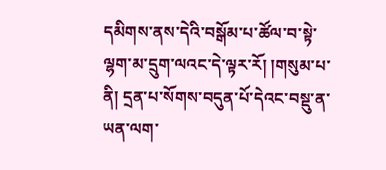དམིགས་ནས་དེའི་བསྒོམ་པ་ཚོལ་བ་སྟེ་ལྷག་མ་དྲུག་ལའང་དེ་ལྟར་རོ། །གསུམ་པ་ནི། དྲན་པ་སོགས་བདུན་པོ་དེའང་བསྡུ་ན་ཡན་ལག་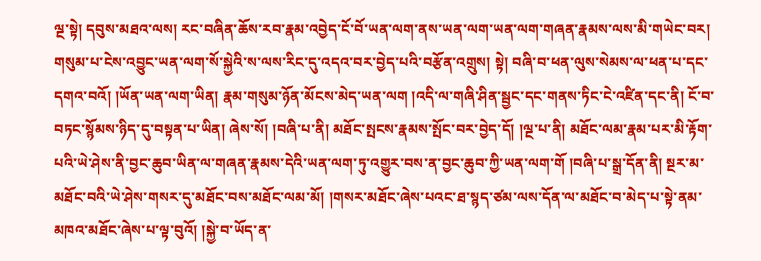ལྔ་སྟེ། དབུས་མཐའ་ལས། རང་བཞིན་ཆོས་རབ་རྣམ་འབྱེད་ངོ་བོ་ཡན་ལག་ནས་ཡན་ལག་ཡན་ལག་གཞན་རྣམས་ལས་མི་གཡེང་བར། གསུམ་པ་ངེས་འབྱུང་ཡན་ལག་སོ་སྐྱེའི་ས་ལས་རིང་དུ་འདའ་བར་བྱེད་པའི་བརྩོན་འགྲུས། སྟེ། བཞི་བ་ཕན་ལུས་སེམས་ལ་ཕན་པ་དང་དགའ་བའོ། །ཡོན་ཡན་ལག་ཡིན། རྣམ་གསུམ་ཉོན་མོངས་མེད་ཡན་ལག །འདི་ལ་གཞི་ཤིན་སྦྱང་དང་གནས་ཏིང་ངེ་འཛིན་དང་ནི། ངོ་བ་བཏང་སྙོམས་ཉིད་དུ་བསྟན་པ་ཡིན། ཞེས་སོ། །བཞི་པ་ནི། མཐོང་སྤངས་རྣམས་སྤོང་བར་བྱེད་དོ། །ལྔ་པ་ནི། མཐོང་ལམ་རྣམ་པར་མི་རྟོག་པའི་ཡེ་ཤེས་ནི་བྱང་ཆུབ་ཡིན་ལ་གཞན་རྣམས་དེའི་ཡན་ལག་ཏུ་འགྱུར་བས་ན་བྱང་ཆུབ་ཀྱི་ཡན་ལག་གོ །བཞི་པ་སྒྲ་དོན་ནི། སྔར་མ་མཐོང་བའི་ཡེ་ཤེས་གསར་དུ་མཐོང་བས་མཐོང་ལམ་མོ། །གསར་མཐོང་ཞེས་པའང་ཐ་སྙད་ཙམ་ལས་དོན་ལ་མཐོང་བ་མེད་པ་སྟེ་ནམ་མཁའ་མཐོང་ཞེས་པ་ལྟ་བུའོ། །སྐྱེ་བ་ཡོད་ན་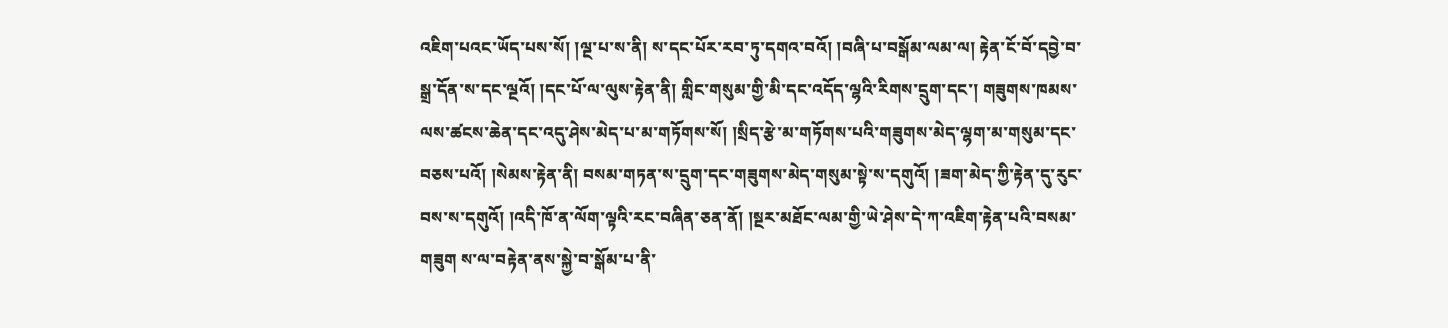འཇིག་པའང་ཡོད་པས་སོ། །ལྔ་པ་ས་ནི། ས་དང་པོར་རབ་ཏུ་དགའ་བའོ། །བཞི་པ་བསྒོམ་ལམ་ལ། རྟེན་ངོ་བོ་དབྱེ་བ་སྒྲ་དོན་ས་དང་ལྔའོ། །དང་པོ་ལ་ལུས་རྟེན་ནི། གླིང་གསུམ་གྱི་མི་དང་འདོད་ལྷའི་རིགས་དྲུག་དང་། གཟུགས་ཁམས་ལས་ཚངས་ཆེན་དང་འདུ་ཤེས་མེད་པ་མ་གཏོགས་སོ། །སྲིད་རྩེ་མ་གཏོགས་པའི་གཟུགས་མེད་ལྷག་མ་གསུམ་དང་བཅས་པའོ། །སེམས་རྟེན་ནི། བསམ་གཏན་ས་དྲུག་དང་གཟུགས་མེད་གསུམ་སྟེ་ས་དགུའོ། །ཟག་མེད་ཀྱི་རྟེན་དུ་རུང་བས་ས་དགུའོ། །འདི་ཁོ་ན་ལོག་ལྟའི་རང་བཞིན་ཅན་ནོ། །སྔར་མཐོང་ལམ་གྱི་ཡེ་ཤེས་དེ་ཀ་འཇིག་རྟེན་པའི་བསམ་གཟུག ས་ལ་བརྟེན་ནས་སྐྱེ་བ་སྒོམ་པ་ནི་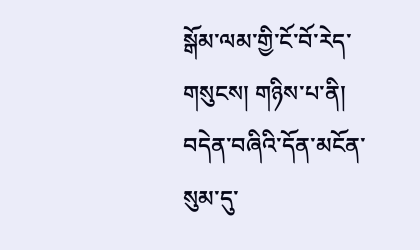སྒོམ་ལམ་གྱི་ངོ་བོ་རེད་གསུངས། གཉིས་པ་ནི། བདེན་བཞིའི་དོན་མངོན་སུམ་དུ་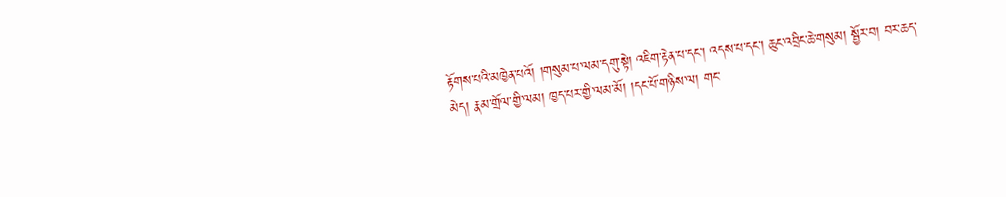རྟོགས་པའི་མཁྱེན་པའོ། །གསུམ་པ་ལམ་དགུ་སྟེ། འཇིག་རྟེན་པ་དང་། འདས་པ་དང་། ཆུང་འབྲིང་ཆེ་གསུམ། སྦྱོར་བ། བར་ཆད་མེད། རྣམ་གྲོལ་གྱི་ལམ། ཁྱད་པར་གྱི་ལམ་མོ། །དང་པོ་གཉིས་ལ། གང་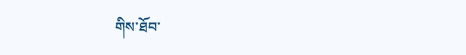གིས་ཐོབ་